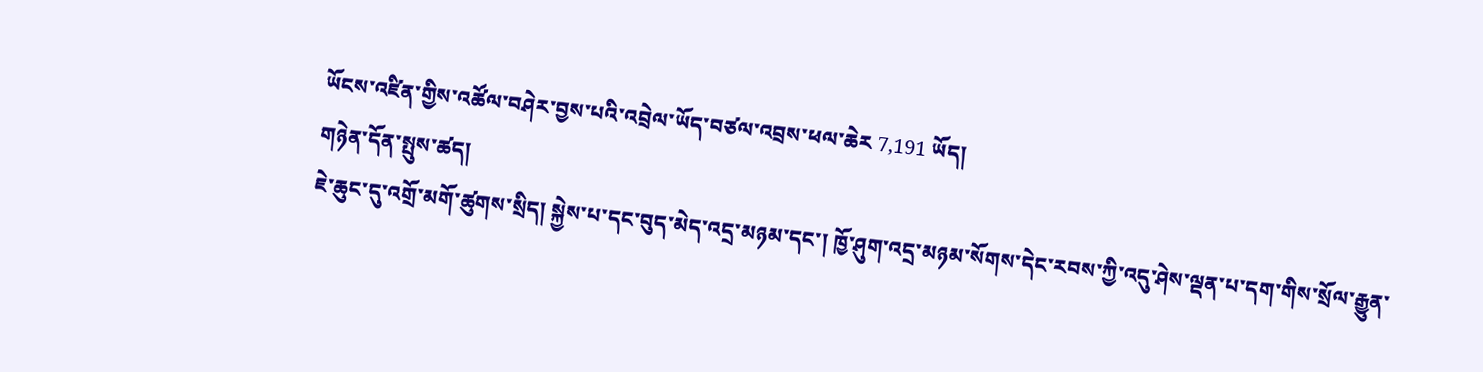ཡོངས་འཛིན་གྱིས་འཚོལ་བཤེར་བྱས་པའི་འབྲེལ་ཡོད་བཙལ་འབྲས་ཕལ་ཆེར 7,191 ཡོད།
གཉེན་དོན་སྤུས་ཚད།
ཇེ་ཆུང་དུ་འགྲོ་མགོ་ཚུགས་སྲིད། སྐྱེས་པ་དང་བུད་མེད་འདྲ་མཉམ་དང་། ཁྱོ་ཤུག་འདྲ་མཉམ་སོགས་དེང་རབས་ཀྱི་འདུ་ཤེས་ལྡན་པ་དག་གིས་སྲོལ་རྒྱུན་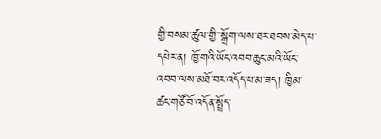གྱི་བསམ་ཚུལ་གྱི་་སྒྲོག་ལས་ཐར་ཐབས་མེད་པ་དཔེར་ན། ཁྱོ་གའི་ཡོང་འབབ་ཆུང་མའི་ཡོང་འབབ་ལས་མཐོ་བར་འདོད་པ་མ་ཟད། ཁྱིམ་ཚང་གཙོ་བོ་འདོན་སྤྲོད་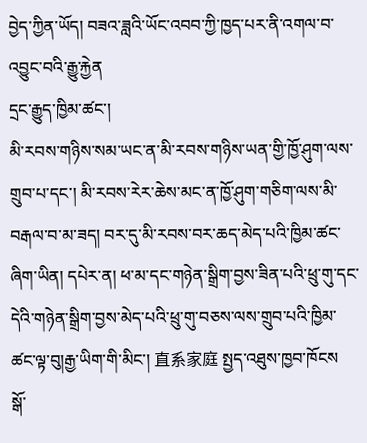བྱེད་ཀྱིན་ཡོད། བཟའ་ཟླའི་ཡོང་འབབ་ཀྱི་ཁྱད་པར་ནི་འགལ་བ་འབྱུང་བའི་རྒྱུ་རྐྱེན
དྲང་རྒྱུད་ཁྱིམ་ཚང་།
མི་རབས་གཉིས་སམ་ཡང་ན་མི་རབས་གཉིས་ཡན་གྱི་ཁྱོ་ཤུག་ལས་གྲུབ་པ་དང་། མི་རབས་རེར་ཆེས་མང་ན་ཁྱོ་ཤུག་གཅིག་ལས་མི་བརྒལ་བ་མ་ཟད། བར་དུ་མི་རབས་བར་ཆད་མེད་པའི་ཁྱིམ་ཚང་ཞིག་ཡིན། དཔེར་ན། ཕ་མ་དང་གཉེན་སྒྲིག་བྱས་ཟིན་པའི་ཕྲུ་གུ་དང་དེའི་གཉེན་སྒྲིག་བྱས་མེད་པའི་ཕྲུ་གུ་བཅས་ལས་གྲུབ་པའི་ཁྱིམ་ཚང་ལྟ་བུ།རྒྱ་ཡིག་གི་མིང་། 直系家庭 སྤྱད་འཐུས་ཁྱབ་ཁོངས
སྒོ་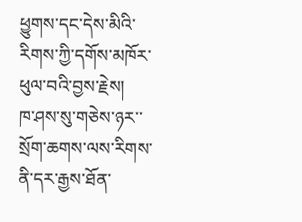ཕྱུགས་དང་དེས་མིའི་རིགས་ཀྱི་དགོས་མཁོར་ཕུལ་བའི་བྱས་རྗེས།
ཁ་ཤས་སུ་གཅེས་ཉར་་སྲོག་ཆགས་ལས་རིགས་ནི་དར་རྒྱས་ཐོན་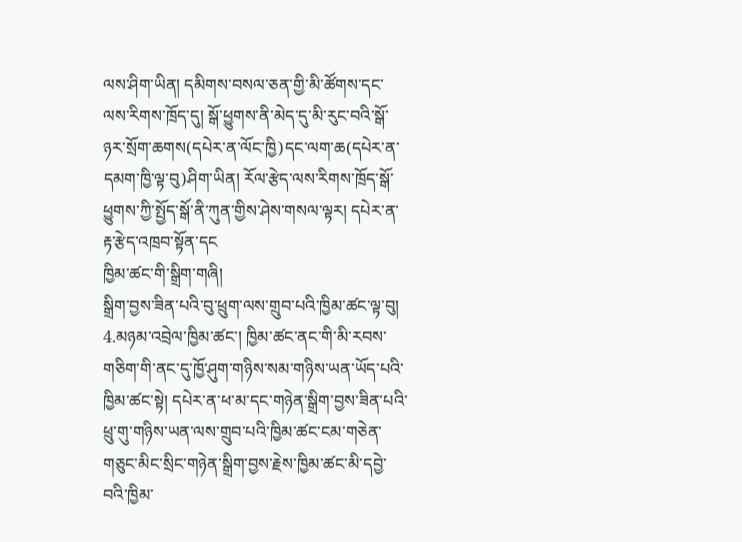ལས་ཤིག་ཡིན། དམིགས་བསལ་ཅན་གྱི་མི་ཚོགས་དང་ལས་རིགས་ཁྲོད་དུ། སྒོ་ཕྱུགས་ནི་མེད་དུ་མི་རུང་བའི་སྒོ་ཉར་སྲོག་ཆགས(དཔེར་ན་ལོང་ཁྱི)དང་ལག་ཆ(དཔེར་ན་དམག་ཁྱི་ལྟ་བུ)ཤིག་ཡིན། རོལ་རྩེད་ལས་རིགས་ཁྲོད་སྒོ་ཕྱུགས་ཀྱི་སྤྱོད་སྒོ་ནི་ཀུན་གྱིས་ཤེས་གསལ་ལྟར། དཔེར་ན་རྟ་རྩེད་འཁྲབ་སྟོན་དང
ཁྱིམ་ཚང་གི་སྒྲིག་གཞི།
སྒྲིག་བྱས་ཟིན་པའི་བུ་ཕྲུག་ལས་གྲུབ་པའི་ཁྱིམ་ཚང་ལྟ་བུ། 4.མཉམ་འབྲེལ་ཁྱིམ་ཚང་། ཁྱིམ་ཚང་ནང་གི་མི་རབས་གཅིག་གི་ནང་དུ་ཁྱོ་ཤུག་གཉིས་སམ་གཉིས་ཡན་ཡོད་པའི་ཁྱིམ་ཚང་སྟེ། དཔེར་ན་ཕ་མ་དང་གཉེན་སྒྲིག་བྱས་ཟིན་པའི་ཕྲུ་གུ་གཉིས་ཡན་ལས་གྲུབ་པའི་ཁྱིམ་ཚང་ངམ་གཅེན་གཅུང་མིང་སྲིང་གཉེན་སྒྲིག་བྱས་རྗེས་ཁྱིམ་ཚང་མི་དབྱེ་བའི་ཁྱིམ་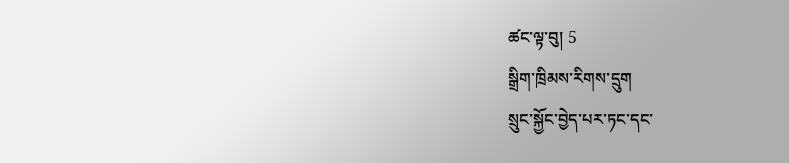ཚང་ལྟ་བུ། 5
སྒྲིག་ཁྲིམས་རིགས་དྲུག
སྲུང་སྐྱོང་བྱེད་པར་ཏང་དང་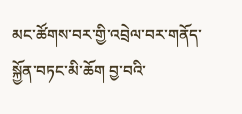མང་ཚོགས་བར་གྱི་འབྲེལ་བར་གནོད་སྐྱོན་བཏང་མི་ཆོག བྱ་བའི་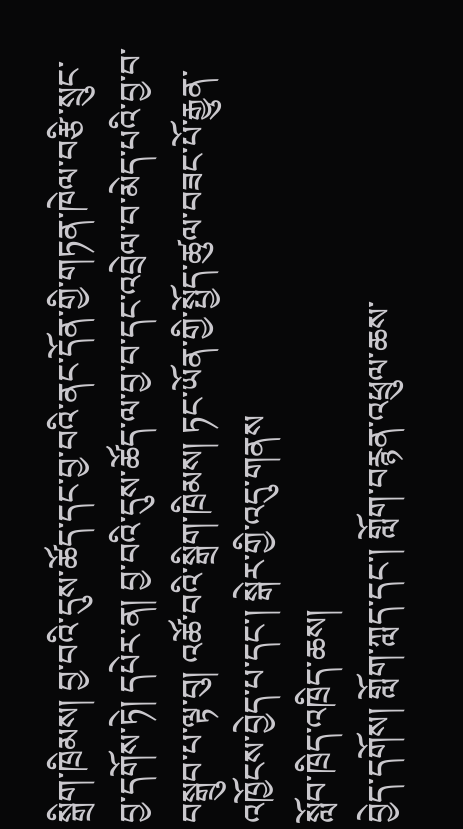སྒྲིག་ཁྲིམས། བྱ་བའི་དུས་ཚོད་དང་བྱ་བའི་ནང་དོན་གྱི་གཏན་ཁེལ་བརྩི་སྲུང་བྱ་དགོས་ཏེ། དཔེར་ན། བྱ་བའི་དུས་ཚོད་ལ་བྱ་བ་དང་འབྲེལ་བ་མེད་པའི་བྱ་བ་བསྒྲུབ་པ་ལྟ་བུ། འཚོ་བའི་སྒྲིག་ཁྲིམས། ཏང་ཡོན་གྱི་སྤྱོད་ཚུལ་བཟང་པོ་རྒྱུན་འཁྱོངས་བྱེད་པ་དང་། སྒེར་གྱི་འདུ་གནས
སློབ་ཁྲིད་འཁྲིད་ཆས།
བྱེད་དགོས། གློག་ཀླད་དང་། གློག་བརྙན་འཕྲུལ་ཆས་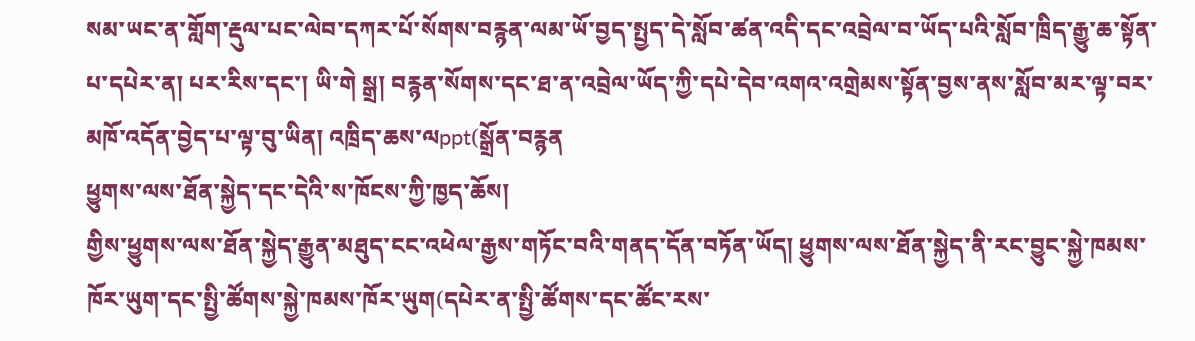སམ་ཡང་ན་གློག་རྡུལ་པང་ལེབ་དཀར་པོ་སོགས་བརྙན་ལམ་ཡོ་བྱད་སྤྱད་དེ་སློབ་ཚན་འདི་དང་འབྲེལ་བ་ཡོད་པའི་སློབ་ཁྲིད་རྒྱུ་ཆ་སྟོན་པ་དཔེར་ན། པར་རིས་དང་། ཡི་གེ སྒྲ། བརྙན་སོགས་དང་ཐ་ན་འབྲེལ་ཡོད་ཀྱི་དཔེ་དེབ་འགའ་འགྲེམས་སྟོན་བྱས་ནས་སློབ་མར་ལྟ་བར་མཁོ་འདོན་བྱེད་པ་ལྟ་བུ་ཡིན། འཁྲིད་ཆས་ལppt(སྒྲོན་བརྙན
ཕྱུགས་ལས་ཐོན་སྐྱེད་དང་དེའི་ས་ཁོངས་ཀྱི་ཁྱད་ཆོས།
གྱིས་ཕྱུགས་ལས་ཐོན་སྐྱེད་རྒྱུན་མཐུད་ངང་འཕེལ་རྒྱས་གཏོང་བའི་གནད་དོན་བཏོན་ཡོད། ཕྱུགས་ལས་ཐོན་སྐྱེད་ནི་རང་བྱུང་སྐྱེ་ཁམས་ཁོར་ཡུག་དང་སྤྱི་ཚོགས་སྐྱེ་ཁམས་ཁོར་ཡུག(དཔེར་ན་སྤྱི་ཚོགས་དང་ཚོང་རས་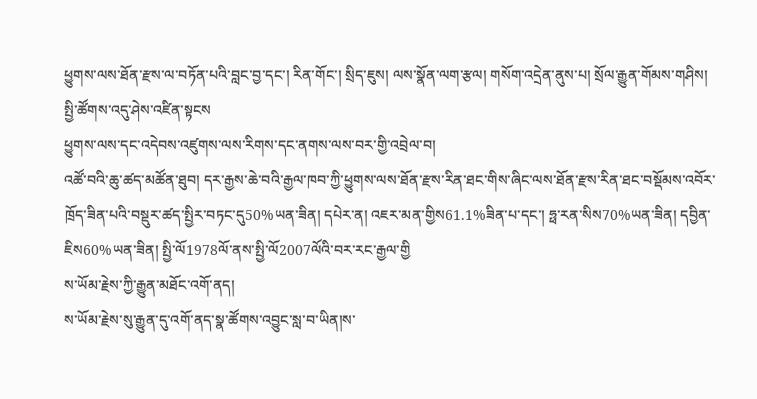ཕྱུགས་ལས་ཐོན་རྫས་ལ་བཏོན་པའི་བླང་བྱ་དང་། རིན་གོང་། སྲིད་ཇུས། ལས་སྣོན་ལག་རྩལ། གསོག་འདྲེན་ནུས་པ། སྲོལ་རྒྱུན་གོམས་གཤིས། སྤྱི་ཚོགས་འདུ་ཤེས་འཛིན་སྟངས
ཕྱུགས་ལས་དང་འདེབས་འཛུགས་ལས་རིགས་དང་ནགས་ལས་བར་གྱི་འབྲེལ་བ།
འཚོ་བའི་ཆུ་ཚད་མཚོན་ཐུབ། དར་རྒྱས་ཆེ་བའི་རྒྱལ་ཁབ་ཀྱི་ཕྱུགས་ལས་ཐོན་རྫས་རིན་ཐང་གིས་ཞིང་ལས་ཐོན་རྫས་རིན་ཐང་བསྡོམས་འབོར་ཁྲོད་ཟིན་པའི་བསྡུར་ཚད་སྤྱིར་བཏང་དུ50%ཡན་ཟིན། དཔེར་ན། འཇར་མན་གྱིས61.1%ཟིན་པ་དང་། ཧྥ་རན་སིས70%ཡན་ཟིན། དབྱིན་ཇིས60%ཡན་ཟིན། སྤྱི་ལོ1978ལོ་ནས་སྤྱི་ལོ2007ལོའི་བར་རང་རྒྱལ་གྱི
ས་ཡོམ་རྗེས་ཀྱི་རྒྱུན་མཐོང་འགོ་ནད།
ས་ཡོམ་རྗེས་སུ་རྒྱུན་དུ་འགོ་ནད་སྣ་ཚོགས་འབྱུང་སླ་བ་ཡིན།ས་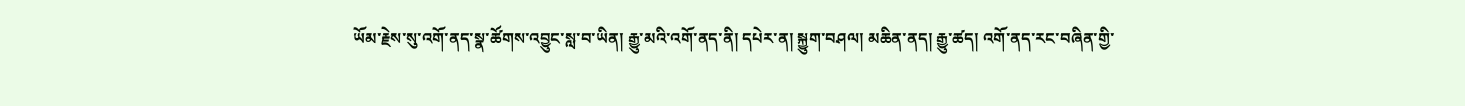ཡོམ་རྗེས་སུ་འགོ་ནད་སྣ་ཚོགས་འབྱུང་སླ་བ་ཡིན། རྒྱུ་མའི་འགོ་ནད་ནི། དཔེར་ན། སྐྱུག་བཤལ། མཆིན་ནད། རྒྱུ་ཚད། འགོ་ནད་རང་བཞིན་གྱི་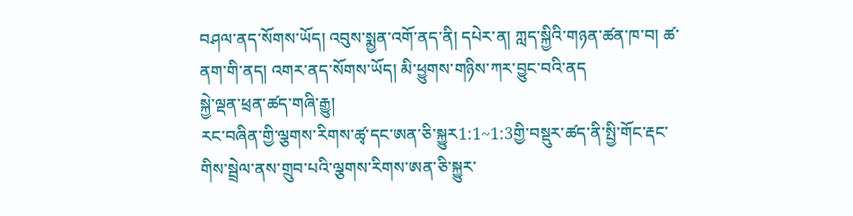བཤལ་ནད་སོགས་ཡོད། འབུས་སྨྱན་འགོ་ནད་ནི། དཔེར་ན། ཀླད་སྐྱིའི་གཉན་ཚན་ཁ་བ། ཚ་ནག་གི་ནད། འགར་ནད་སོགས་ཡོད། མི་ཕྱུགས་གཉིས་ཀར་བྱུང་བའི་ནད
སྐྱེ་ལྡན་ཕྲན་ཚད་གཞི་རྒྱུ།
རང་བཞིན་གྱི་ལྕགས་རིགས་ཚྭ་དང་ཨན་ཅི་སྐྱུར1:1~1:3གྱི་བསྡུར་ཚད་ནི་སྤྱི་གོང་རྡང་གིས་སྦྲེལ་ནས་གྲུབ་པའི་ལྕགས་རིགས་ཨན་ཅི་སྐྱུར་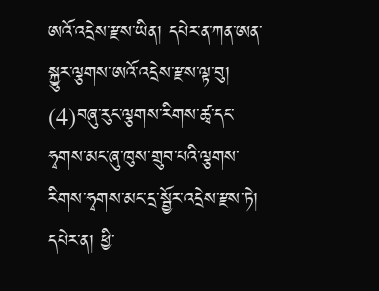ཨའོ་འདྲེས་རྫས་ཡིན། དཔེར་ན་ཀན་ཨན་སྐྱུར་ལྕགས་ཨའོ་འདྲེས་རྫས་ལྟ་བུ། (4)བཞུ་རུང་ལྕགས་རིགས་ཚྭ་དང་ཧྭགས་མང་ཞུ་ཁུས་གྲུབ་པའི་ལྕགས་རིགས་ཧྭགས་མང་དྲ་སྦྱོར་འདྲེས་རྫས་ཏེ། དཔེར་ན། ཕྱི་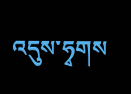འདུས་ཧྭགས